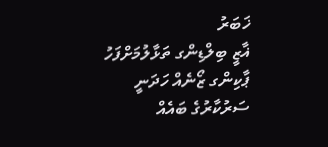ޚަބަރު
ޣާޒީ ބިލްޑިންގ ތަޅާލުމަށްފަހު ޕާކިންގ ޒޯނެއް ހަދަނީ
ސަރުކާރުގެ ބައެއް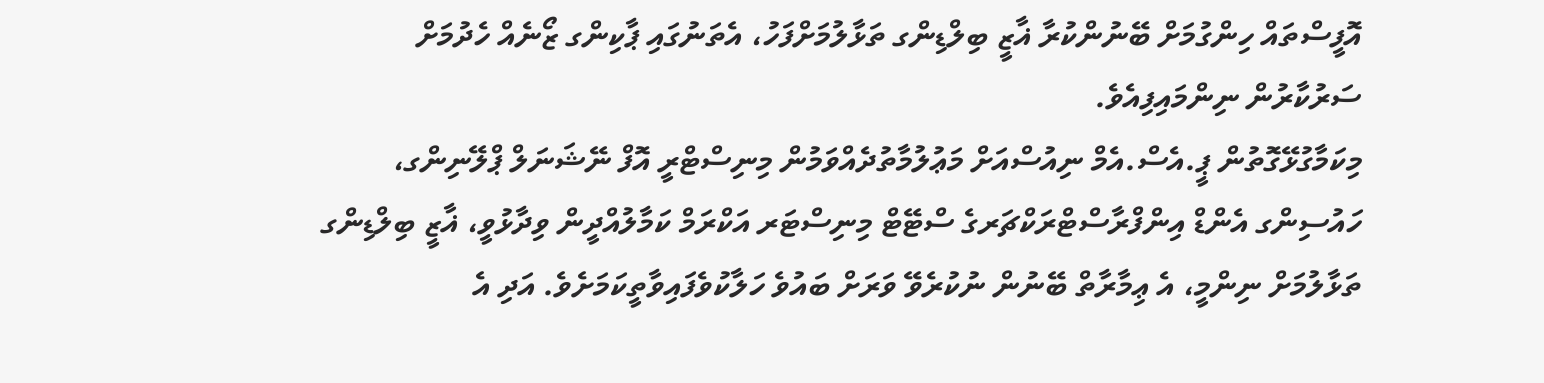އޮފީސްތައް ހިންގުމަށް ބޭނުންކުރާ ޣާޒީ ބިލްޑިންގ ތަޅާލުމަށްފަހު، އެތަނުގައި ޕާކިންގ ޒޯނެއް ހެދުމަށް ސަރުކާރުން ނިންމައިފިއެވެ.
މިކަމާގުޅޭގޮތުން ޕީ.އެސް.އެމް ނިއުސްއަށް މަޢުލުމާތުދެއްވަމުން މިނިސްޓްރީ އޮފް ނޭޝަނަލް ޕްލޭނިންގ، ހައުސިންގ އެންޑް އިންފްރާސްޓްރަކްޗަރގެ ސްޓޭޓް މިނިސްޓަރ އަކްރަމް ކަމާލުއްދީން ވިދާޅުވީ، ޣާޒީ ބިލްޑިންގ ތަޅާލުމަށް ނިންމީ، އެ ޢިމާރާތް ބޭނުން ނުކުރެވޭ ވަރަށް ބައުވެ ހަލާކުވެފައިވާތީކަމަށެވެ. އަދި އެ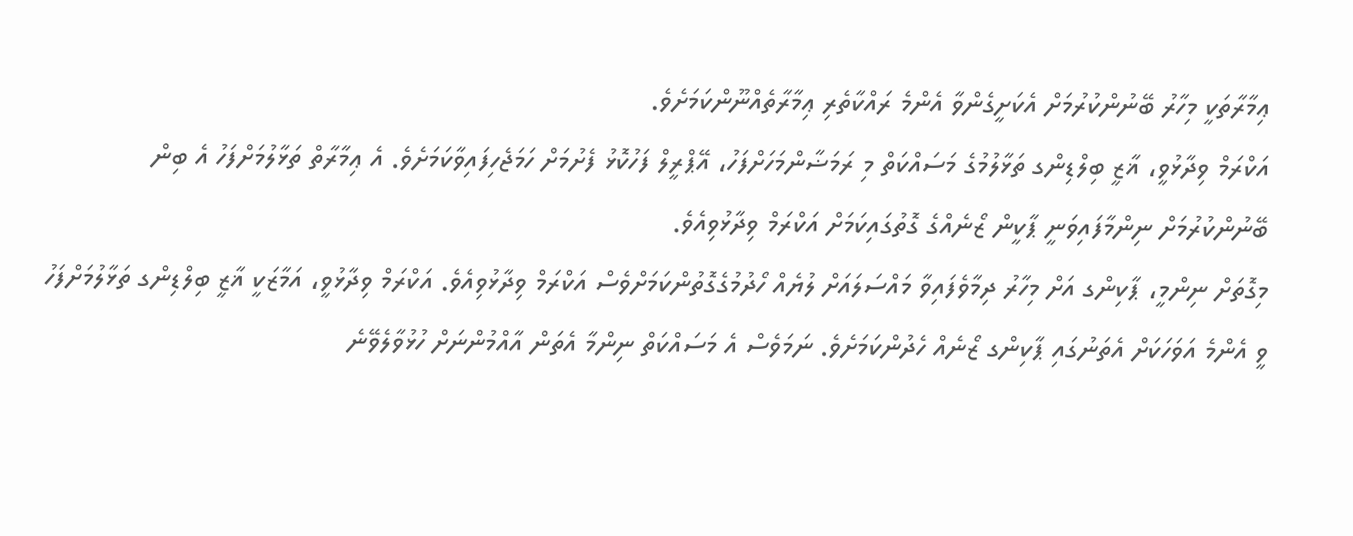ޢިމާރާތަކީ މިހާރު ބޭނުންކުރުމަށް އެކަށީގެންވާ އެންމެ ރައްކާތެރި ޢިމާރާތެއްނޫންކަމަށެވެ.
އަކްރަމް ވިދާޅުވީ، ޣާޒީ ބިލްޑިންގ ތަޅާލުމުގެ މަސައްކަތް މި ރަމަޟާންމަހަށްފަހު، އޭޕްރީލް ފަހުކޮޅު ފެށުމަށް ހަމަޖެހިފައިވާކަމަށެވެ. އެ ޢިމާރާތް ތަޅާލުމަށްފަހު އެ ބިން ބޭނުންކުރުމަށް ނިންމާފައިވަނީ ޕާކީން ޒޯނެއްގެ ގޮތުގައިކަމަށް އަކްރަމް ވިދާޅުވިއެވެ.
މިގޮތަށް ނިންމީ، ޕާކިންގ އަށް މިހާރު ދިމާވެފައިވާ މައްސަލައަށް ލުޔެއް ހޯދުމުގެގޮތުންކަމަށްވެސް އަކްރަމް ވިދާޅުވިއެވެ. އަކްރަމް ވިދާޅުވީ، އަމާޒަކީ ޣާޒީ ބިލްޑިންގ ތަޅާލުމަށްފަހު ވީ އެންމެ އަވަހަކަށް އެތަނުގައި ޕާކިންގ ޒޯނެއް ހެދުންކަމަށެވެ. ނަމަވެސް އެ މަސައްކަތް ނިންމާ އެތަން އާއްމުންނަށް ހުޅުވާލެވޭނެ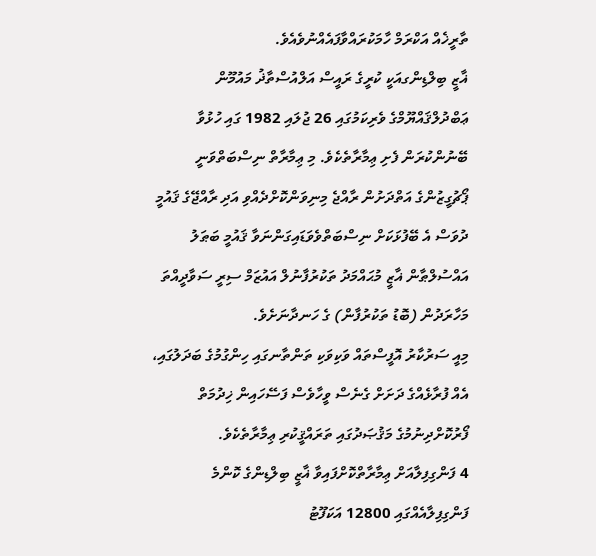ތާރީޚެއް އަކްރަމް ހާމަކުރައްވާފައެއްނުވެއެވެ.
ޣާޒީ ބިލްޑިންގއަކީ ކުރީގެ ރައީސް އަލްއުސްތާޛު މައުމޫން ޢަބްދުލްޤައްޔޫމްގެ ވެރިކަމުގައި 26 ޖުލައި 1982 ގައި ހުޅުވާ ބޭނުންކުރަން ފެށި ޢިމާރާތެކެވެ. މި ޢިމާރާތް ނިސްބަތްވަނީ ޕޯޗުގީޒުންގެ އަތްދަށުން ރާއްޖެ މިނިވަންކޮށްދެއްވި އަދި ރާއްޖޭގެ ޤައުމީ ދުވަސް އެ ބޭފުޅަކަށް ނިސްބަތްވެވަޑައިގަންނަވާ ޤައުމީ ބަޠަލު އައްސުލްޠާން ޣާޒީ މުޙައްމަދު ތަކުރުފާނުލް އައުޒަމް ސިރީ ސަވާދީއްތަ މަހާރަދުން (ބޮޑު ތަކުރުފާން) ގެ ހަނދާނަށެވެ.
މިއީ ސަރުކާރު އޮފީސްތައް ވަކިވަކި ތަންތާނގައި ހިންގުމުގެ ބަދަލުގައި، އެއް ފުރާޅެއްގެ ދަށަށް ގެނެސް ވީހާވެސް ފަސޭހައިން ޚިދުމަތް ފޯރުކޮށްދިނުމުގެ މަޤުޞަދުގައި ތަރައްޤީކުރި ޢިމާރާތެކެވެ.
4 ފަންގިފިލާއަށް ޢިމާރާތްކޮށްފައިވާ ޣާޒީ ބިލްޑިންގެ ކޮންމެ ފަންގިފިލާއެއްގައި 12800 އަކަފޫޓު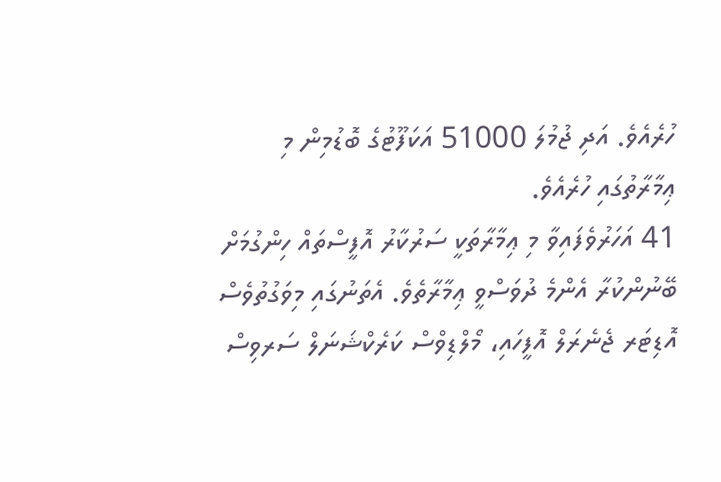ހުރެއެވެ. އަދި ޖުމުލަ 51000 އަކަފޫޓުގެ ބޮޑުމިން މި ޢިމާރާތުގައި ހުރެއެވެ.
41 އަހަރުވެފައިވާ މި ޢިމާރާތަކީ ސަރުކާރު އޮފީސްތައް ހިންގުމަށް ބޭނުންކުރާ އެންމެ ދުވަސްވީ ޢިމާރާތެވެ. އެތަނުގައި މިވަގުތުވެސް އޮޑިޓަރ ޖެނެރަލް އޮފީހައި، މޯލްޑިވްސް ކަރެކްޝަނަލް ސަރވިސް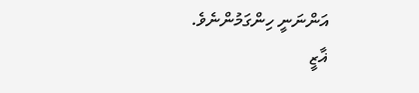އަންނަނީ ހިންގަމުންނެވެ.
ޣާޒީ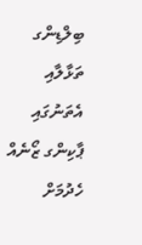ބިލްޑިންގ ތަޅާލާއި އެތަނުގައި ޕާކިންގ ޒޯނެއް ހެދުމަށް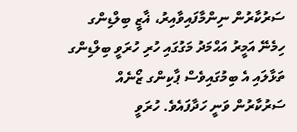ސަރުކާރުން ނިންމާފައިވާއިރު، ޣާޒީ ބިލްޑިންގ ހިމެނޭ އަމީރު އަޙްމަދު މަގުގައި ހުރި ހުރަވީ ބިލްޑިންގ ތަޅާލައި އެ ބިމުގައިވެސް ޕާކިންގ ޒޯނެއް ސަރުކާރުން ވަނީ ހަދާފައެވެ. ހުރަވީ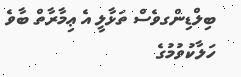ބިލްޑިންގވެސް ތަޅާލީ އެ ޢިމާރާތް ބާވެ ހަލާކުވުމުގެ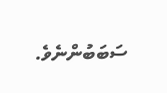ސަބަބުންނެވެ.